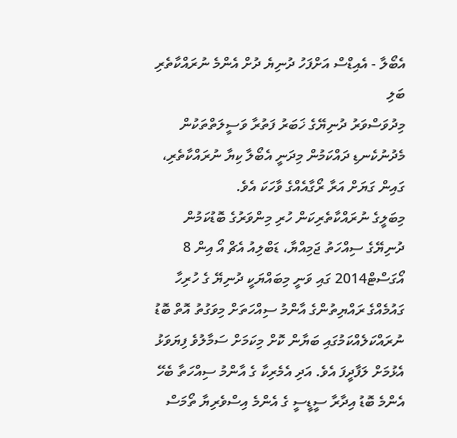އެބޯލާ - އެއިޑްސް އަށްފަހު ދުނިޔެ ދުށް އެންމެ ނުރައްކާތެރި ބަލި
މިދުވަސްވަރު ދުނިޔޭގެ ޚަބަރު ފަތުރާ ވަސީލަތްތަކުން މެދުނުކެނޑި ދައްކަމުން މިދަނީ އެބޯލާ ކިޔާ ނުރައްކާތެރި، ގައިން ގަޔަށް އަރާ ރޯގާއެއްގެ ވާހަކަ އެވެ.
މިބަލީގެ ނުރައްކާތެރިކަން ހުރި މިންވަރުގެ ބޮޑުކަމުން ދުނިޔޭގެ ސިއްހަތު ޖަމިއްޔާ، ޑަބްލިއު އެޗް އޯ އިން 8 އޯގަސްޓް2014 ގައި ވަނީ މިބައްޔަކީ ދުނިޔޭ ގެ ހުރިހާ ގައުމެއްގެ ރައްޔިތުންގެ އާންމު ސިއްހަތަށް މިވަގުތު އޮތް ބޮޑު ނުރައްކަލެއްކަމުގައި ބަޔާން ކޮށް މިކަމަށް ސަމާލުވެ ފިޔަވަޅު އެޅުމަށް ލަފާދީފަ އެވެ. އަދި އެމެރިކާ ގެ އާންމު ސިއްހަތާ ބެހޭ އެންމެ ބޮޑު އިދާރާ ސީޑީސީ ގެ އެންމެ އިސްވެރިޔާ ތޯމަސް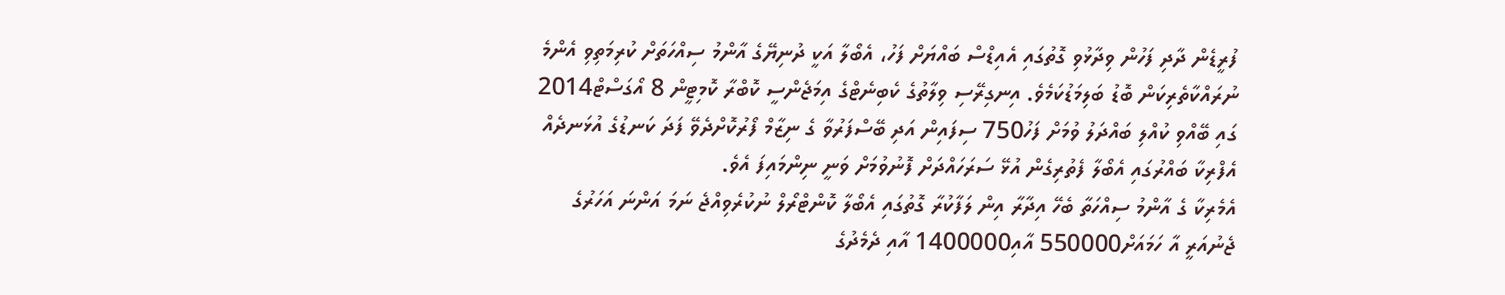ފުރީޑެން ދާދި ފަހުން ވިދާޅުވި ގޮތުގައި އެއިޑްސް ބައްޔަށް ފަހު، އެބޯލާ އަކީ ދުނިޔޭގެ އާންމު ސިއްހަތަށް ކުރިމަތިވި އެންމެ ނުރައްކާތެރިކަން ބޮޑު ބަލިމަޑުކަމެވެ. އިނގިރޭސި ވިލާތުގެ ކެބިނެޓްގެ އިމަޖެންސީ ކޮބްރާ ކޮމިޓީން 8 އޯގަސްޓް2014 ގައި ބޭއްވި ކުއްލި ބައްދަލު ވުމަށް ފަހު750 ސިފައިން އަދި ބޭސްފަރުވާ ގެ ނިޒާމް ފޯރުކޮށްދެވޭ ފަދަ ކަނޑުގެ އުޅަނދެއް އެފްރިކާ ބައްރުގައި އެބޯލާ ފެތުރިގެން އުޅޭ ސަރަހައްދަށް ފޮނުވުމަށް ވަނީ ނިންމައިފަ އެވެ.
އެމެރިކާ ގެ އާންމު ސިއްހަތާ ބެހޭ އިދާރާ އިން ލަފާކުރާ ގޮތުގައި އެބޯލާ ކޮންޓްރޯލް ނުކުރެވިއްޖެ ނަމަ އަންނަ އަހަރުގެ ޖެނުއަރީ އާ ހަމައަށް550000 އާއި1400000 އާއި ދެމެދުގެ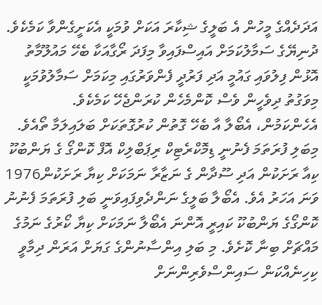އަދަދެއްގެ މީހުން އެ ބަލީގެ ޝިކާރަ އަކަށް ވުމަކީ އެކަށީގެންވާ ކަމެކެވެ.
ދުނިޔޭގެ ސަމާލުކަމަށް އައިސްފައިވާ މިފަދަ ރޯގާއަކާ ބެހޭ މައުލޫމާތު އޮޅުން ފިލުވައި ގައުމީ އަދި ފަރުދީ ފެންވަރުގައި މިކަމަށް ސަމާލުވުމަކީ މިވަގުތު ދިވެހީން ވެސް ކޮންމެހެން ކުރަންޖެހޭ ކަމެކެވެ.
އެހެންކަމުން، އެބޯލާ އާ ބެހޭ ގޮތުން ކުރުގޮތަކަށް ބަލައިލަމާ ތޯއެވެ. މިބަލި ފުރަތަމަ ފެނުނީ ޑިމޮކްރެޓިކް ރިޕަބްލިކް އޮފް ކޮންގޯ ގެ ޔަންބުކޫ ކިއާ ރަށަކުން އަދި ސޫދާން ގެ ނަޒާރާ ނަމަކަށް ކިޔާ ރަށަކުން1976 ވަނަ އަހަރު އެވެ. އެބޯލާ ބަލީގެ ނަންދެވިފައިވަނީ ބަލި ފުރަތަމަ ފެނުނު ކޮންގޯގެ ޔަންބުކޫ ކައިރީ އޮންނަ އެބޯލާ ނަމަކަށް ކިޔާ ކޯރުގެ ނަމުގެ މައްޗަށް ބިނާ ކޮށެވެ. މި ބަލި އިންސާނުންގެ ގަޔަށް އަރަން ދިމާވީ ކިހިނެއްކަން ސައިންސްވެރިންނަށް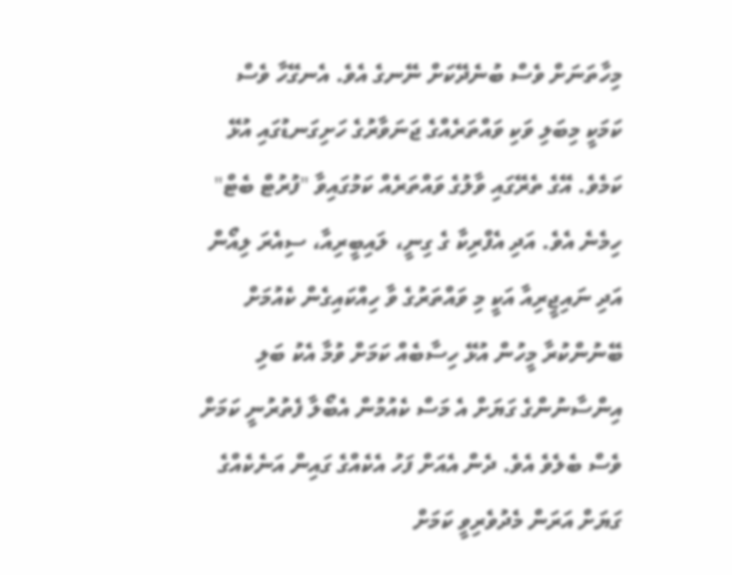މިހާތަނަށް ވެސް ބުނެދޭކަށް ނޭނގެ އެވެ. އެނގޭހާ ވެސް ކަމަކީ މިބަލި ވަކި ވައްތަރެއްގެ ޖަނަވާރުގެ ހަށިގަނޑުގައި އުޅޭ ކަމެވެ. އޭގެ ތެރޭގައި ވާލުގެ ވައްތަރެއް ކަމުގައިވާ "ފުރުޓް ބެޓް" ހިމެނެ އެވެ. އަދި އެފްރިކާ ގެ ގިނީ، ލައިބީރިއާ، ސިއެރަ ލިއޯން އަދި ނައިޖީރިއާ އަކީ މި ވައްތަރުގެ ވާ ހިއްކައިގެން ކެއުމަށް ބޭނުންކުރާ މީހުން އުޅޭ ހިސާބެއް ކަމަށް ވުމާ އެކު ބަލި އިންސާނުންގެ ގަޔަށް އެ މަސް ކެއުމުން އެބޯލާ ފެތުރުނީ ކަމަށް ވެސް ބެލެވެ އެވެ. ދެން އެއަށް ފަހު އެކެއްގެ ގައިން އަނެކެއްގެ ގަޔަށް އަރަން މެދުވެރިވީ ކަމަށް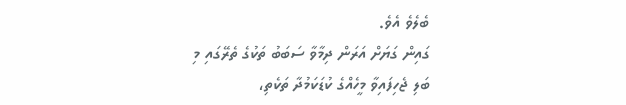ބެލެވެ އެވެ.
ގައިން ގަޔަށް އަރަން ދިމާވާ ސަބަބު ތަކުގެ ތެރޭގައި މި ބަލި ޖެހިފައިވާ މީހެއްގެ ކުޑަކަމުދާ ތަކެތި،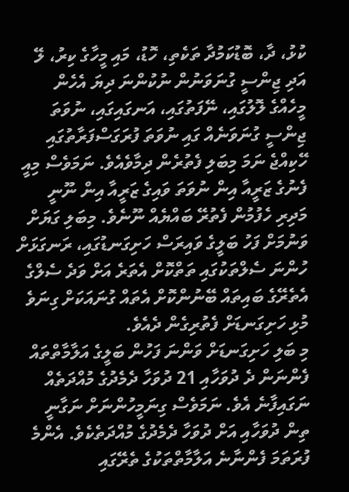ކުޅު، ދާ، ބޮޑުކަމުދާ ތަކެތި، ހޮޑު، މައި މީހާގެ ކިރު، ލޭ އަދި ޖިންސީ ގުނަވަނުން ނުކުންނަ ދިޔަ އެހެން މީހެއްގެ ލޮލުގައި، ނޭފަތުގައި، އަނގައިގައި، ނުވަތަ ޖިންސީ ގުނަވަނެއް ގައި ނުވަތަ ފުރަގަސްފަރާތުގައި ހޭކިއްޖެ ނަމަ މިބަލި ފެތުރެން ދިމާވެއެވެ. ނަމަވެސް މިއީ ފެނުގެ ޒަރީއާ އިން ނުވަތަ ވައިގެ ޒަރީއާ އިން ނޫނީ މަދިރި ހެފުމުން ފެތުރޭ ބައްޔެއް ނޫނެވެ. މިބަލި ގަޔަށް ވަނުމަށް ފަހު ބަލީގެ ވައިރަސް ހަށިގަނޑުގައި، ރަނގަޅަށް ހުންނަ ސެލްތަކުގައި ތަތްކޮށް އެތަރެ އަށް ވަދެ ސެލްގެ އެތެރޭގެ ބައިތައް ބޭނުންކޮށް އެތައް ގުނައަކަށް ގިނަވެ މުޅި ހަށިގަނޑަށް ފެތުރިގެން ދެއެވެ.
މި ބަލި ހަށިގަނޑަށް ވަންނަ ފަހުން ބަލީގެ އަލާމާތްތައް ފެންނަން ދެ ދުވަހާއި 21 ދުވަހާ ދެމެދުގެ މުއްދަތެއް ނަގައިފާނެ އެވެ. ނަމަވެސް ގިނަމީހުންނަށް ނަގާނީ ތިން ދުވަހާއި އަށް ދުވަހާ ދެމެދުގެ މުއްދަތެކެވެ. އެންމެ ފުރަތަމަ ފެންނާނެ އަލާމާތްތަކުގެ ތެރޭގައި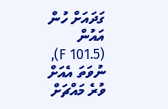ގަދައަށް ހުން އައުން (101.5 F), ނުވަތަ އެއަށް ވުރެ މައްޗަށް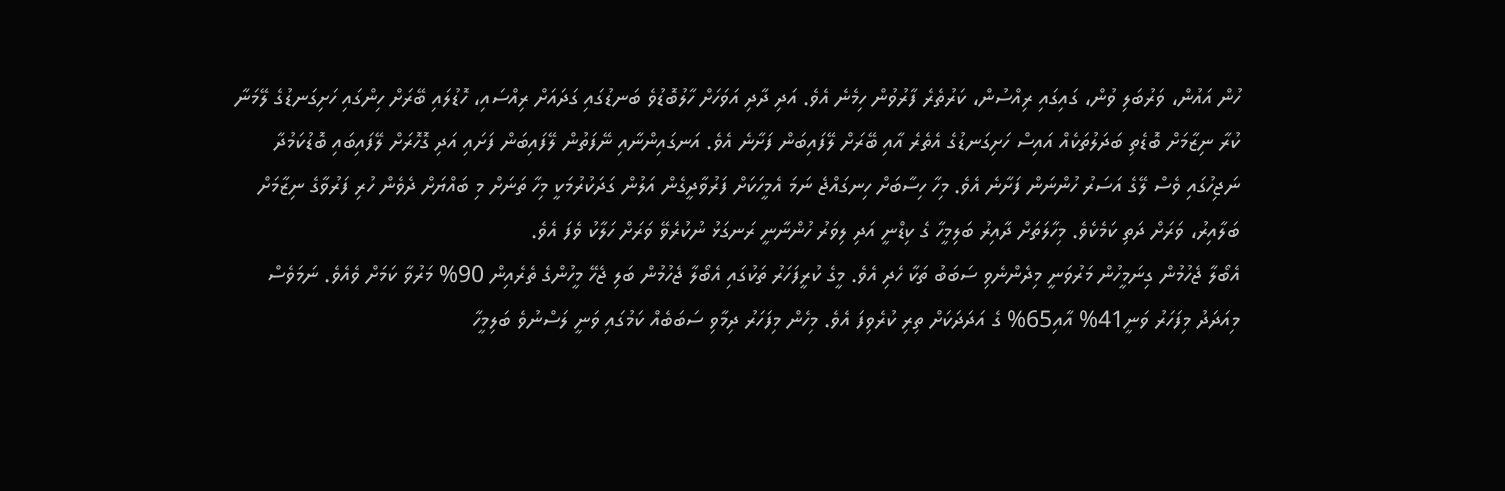ހުން އައުން، ވަރުބަލި ވުން، ގައިގައި ރިއްސުން، ކަރުތެރެ ފާރުވުން ހިމެނެ އެވެ. އަދި ދާދި އަވަހަށް ހާލުބޮޑުވެ ބަނޑުގައި ގަދައަށް ރިއްސައި، ހޮޑުލައި ބޭރަށް ހިންގައި ހަށިގަނޑުގެ ލޭމަނާ ކުރާ ނިޒާމަށް ބޮޑެތި ބަދަލުތަކެއް އައިސް ހަށިގަނޑުގެ އެތެރެ އާއި ބޭރަށް ލޭފައިބަން ފަށާނެ އެވެ. އަނގައިންނާއި ނޭފަތުން ލޭފައިބަން ފަށައި އަދި ގޮހޮރަށް ލޭފައިބައި ބޮޑުކަމުދާ ނަޖިހުގައި ވެސް ލޭގެ އަސަރު ހުންނަން ފަށާނެ އެވެ. މިހާ ހިސާބަށް ހިނގައްޖެ ނަމަ އެމީހަކަށް ފަރުވާދީގެން އަލުން ގަދަކުރުމަކީ މިހާ ތަނަށް މި ބައްޔަށް ދެވެން ހުރި ފަރުވާގެ ނިޒާމަށް ބަލާއިރު، ވަރަށް ދަތި ކަމެކެވެ. މިހާލަތަށް ދާއިރު ބަލިމީހާ ގެ ކިޑްނީ އަދި ލިވަރު ހުންނާނީ ރަނގަޅު ނުކުރެވޭ ވަރަށް ހަލާކު ވެފަ އެވެ.
އެބޯލާ ޖެހުމުން ގިނަމީހުން މަރުވަނީ މިދެންނެވި ސަބަބު ތަކާ ހެދި އެވެ. މީގެ ކުރީފަހަރު ތަކުގައި އެބޯލާ ޖެހުމުން ބަލި ޖެހޭ މީހުންގެ ތެރެއިން 90% މަރުވާ ކަމަށް ވެއެވެ. ނަމަވެސް މިއަދަދު މިފަހަރު ވަނީ41% އާއި65% ގެ އަދަދަކަށް ތިރި ކުރެވިފަ އެވެ. މިހެން މިފަހަރު ދިމާވި ސަބަބެއް ކަމުގައި ވަނީ ލަސްނުވެ ބަލިމީހާ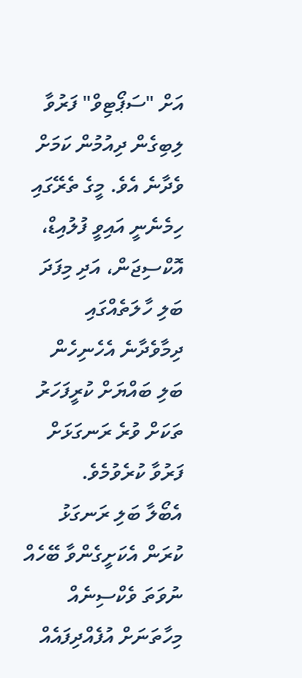އަށް "ސަޕޯޓިވް" ފަރުވާ ލިބިގެން ދިއުމުން ކަމަށް ވެދާނެ އެވެ. މީގެ ތެރޭގައި ހިމެނެނީ އައިވީ ފުލުއިޑް، އޮކްސިޖަން، އަދި މިފަދަ ބަލި ހާލަތެއްގައި ދިމާވެދާނެ އެހެނިހެން ބަލި ބައްޔަށް ކުރީފަހަރު ތަކަށް ވުރެ ރަނގަޅަށް ފަރުވާ ކުރެވުމެވެ.
އެބޯލާ ބަލި ރަނގަޅު ކުރަން އެކަށީގެންވާ ބޭހެއް ނުވަތަ ވެކްސިނެއް މިހާތަނަށް އުފެއްދިފައެއް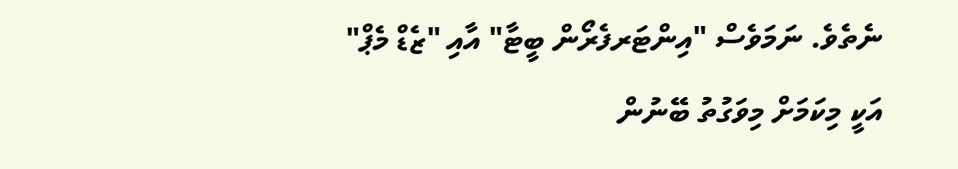ނެތެވެ. ނަމަވެސް "އިންޓަރފެރޯން ބީޓާ" އާއި "ޒެޑް މެޕް" އަކީ މިކަމަށް މިވަގުތު ބޭނުން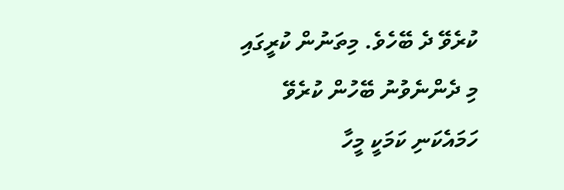ކުރެވޭ ދެ ބޭހެވެ. މިތަނުން ކުރީގައި މި ދެންނެވުނު ބޭހުން ކުރެވޭ ހަމައެކަނި ކަމަކީ މީހާ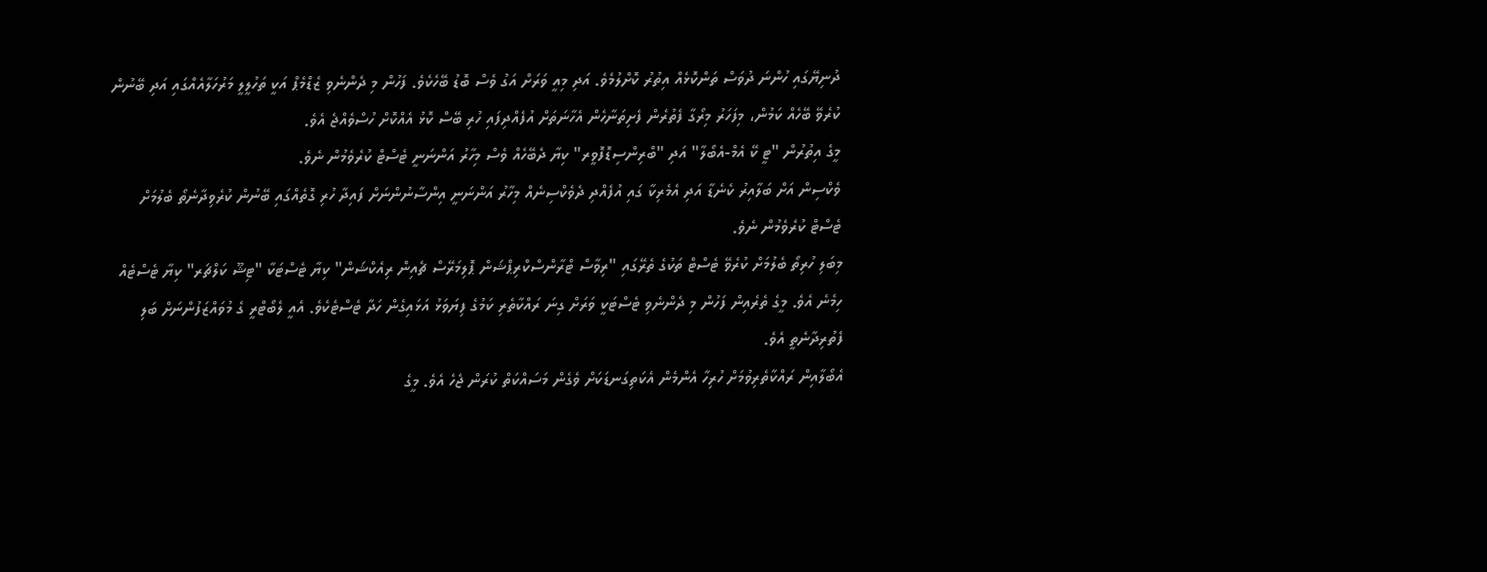ދުނިޔޭގައި ހުންނަ ދުވަސް ތަންކޮޅެއް އިތުރު ކޮށްލުމެވެ. އަދި މިއީ ވަރަށް އަގު ވެސް ބޮޑު ބޭހެކެވެ. ފަހުން މި ދެންނެވި ޒެޑްމެޕް އަކީ ތަހުލީލީ މަރުހަލާއެއްގައި އަދި ބޭނުން ކުރެވޭ ބޭހެއް ކަމުން، މިފަހަރު މިރޯގާ ފެތުރެން ފެށިތަނާހެން އެހާނަތަށް އުފެއްދިފައި ހުރި ބޭސް ކޮޅު އެއްކޮށް ހުސްވެއްޖެ އެވެ.
މީގެ އިތުރުން "ޓީ ކޭ އެމް-އެބޯލާ" އަދި "ބްރިންސިޑޮފޮވީރ" ކިޔާ ދެބޭހެއް ވެސް މިހާރު އަންނަނީ ޓެސްޓް ކުރެވެމުން ނެވެ.
ވެކްސިން އަށް ބަލާއިރު ކެނެޑާ އަދި އެމެރިކާ ގައި އުފެއްދި ދެވެކްސިނެއް މިހާރު އަންނަނީ އިންސާނުންނަށް ފައިދާ ހުރި ގޮތެއްގައި ބޭނުން ކުރެވިދާނެތޯ ބެލުމަށް ޓެސްޓް ކުރެވެމުން ނެވެ.
މިބަލި ހުރިތޯ ބެލުމަށް ކުރެވޭ ޓެސްޓް ތަކުގެ ތެރޭގައި "ރިވާސް ޓްރާންސްކްރިޕްޝަން ޕޮލިމަރޭސް ޗެއިން ރިއެކްޝަން" ކިޔާ ޓެސްޓަކާ "ޓިޝޫ ކަލްޗަރ" ކިޔާ ޓެސްޓެއް ހިމެނެ އެވެ. މީގެ ތެރެއިން ފަހުން މި ދެންނެވި ޓެސްޓަކީ ވަރަށް ގިނަ ރައްކާތެރި ކަމުގެ ފިޔަވަޅު އަޅައިގެން ހަދާ ޓެސްޓެކެވެ. އެއީ ލެބޯޓްރީ ގެ މުވައްޒަފުންނަށް ބަލި ފެތުރިދާނެތީ އެވެ.
އެބޯލާއިން ރައްކާތެރިވުމަށް ހުރިހާ އެންމެން އެކަތިގަނޑަކަށް ވެގެން މަސައްކަތް ކުރަން ޖެހެ އެވެ. މީގެ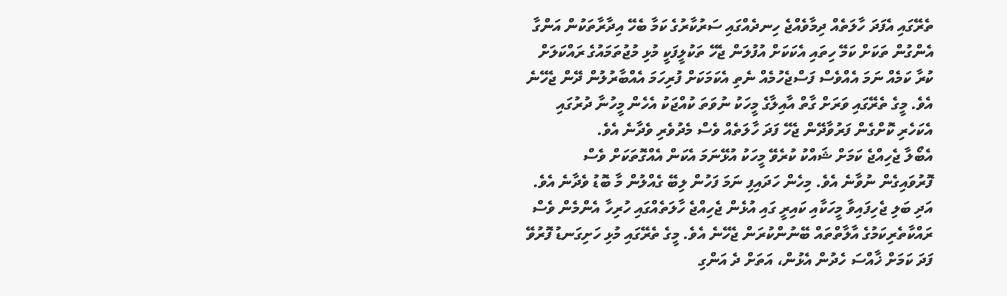ތެރޭގައި އެފަދަ ހާލަތެއް ދިމާވެއްޖެ ހިނދެއްގައި ސަރުކާރުގެ ކަމާ ބެހޭ އިދާރާތަކުން އަންގާ އެންގުން ތަކަށް ކަމޭ ހިތައި އެކަކަށް އުފުލަން ޖެހޭ ތަކުލީފަކީ މުޅި މުޖުތަމައުގެ ރައްކަލަށް ކުރާ ކަމެއް ނަމަ އެއްވެސް ފަސްޖެހުމެއް ނެތި އެކަމަކަށް ފުރިހަމަ އެއްބާރުލުން ދޭން ޖެހޭނެ އެވެ. މީގެ ތެރޭގައި ވަރަށް ގާތް އާއިލާގެ މީހަކު ނުވަތަ ކުއްޖަކު އެހެން މީހުނާ ދުރުގައި އެކަހެރި ކޮށްގެން ފަރުވާދޭން ޖެހޭ ފަދަ ހާލަތެއް ވެސް މެދުވެރި ވެދާނެ އެވެ.
އެބޯލާ ޖެހިއްޖެ ކަމަށް ޝައްކު ކުރެވޭ މީހަކު އުޅޭނަމަ އެކަން އެއްގޮތަކަށް ވެސް ފޮރުވައިގެން ނުވާނެ އެވެ. މިހެން ހަދައިފި ނަމަ ފަހުން ލިބޭ ގެއްލުން މާ ބޮޑު ވެދާނެ އެވެ. އަދި ބަލި ޖެހިފައިވާ މީހަކާއި ކައިރީ ގައި އުޅެން ޖެހިއްޖެ ހާލަތެއްގައި ހުރިހާ އެންމެން ވެސް ރައްކާތެރިކަމުގެ އާލާތްތައް ބޭނުންކުރަން ޖެހޭނެ އެވެ. މީގެ ތެރޭގައި މުޅި ހަށިގަނޑު ފޮރުވޭ ފަދަ ކަމަށް ޚާއްސަ ހެދުން އެޅުން، އަތަށް ދެ އަންގި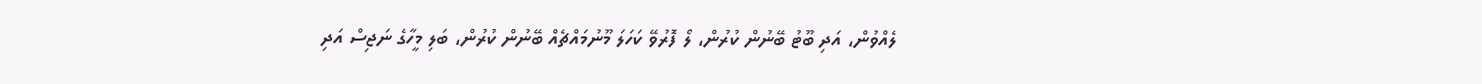ލެއްވުން، އަދި ބޫޓު ބޭނުން ކުރުން، ލޯ ފޮރުވޭ ކަހަލަ މޫނުމައްޗެއް ބޭނުން ކުރުން، ބަލި މީހާގެ ނަޖިސް އަދި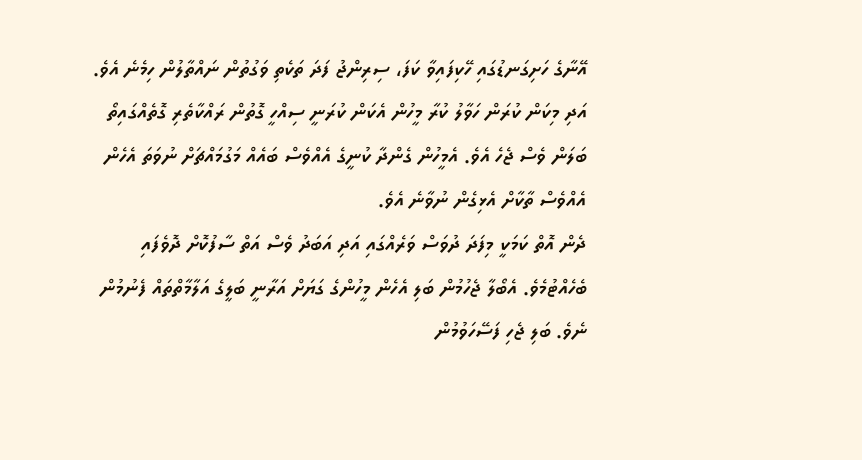އޭނާގެ ހަށިގަނޑުގައި ހޭކިފައިވާ ކަފަ، ސިރިންޖު ފަދަ ތަކެތި ވަގުތުން ނައްތާލުން ހިމެނެ އެވެ. އަދި މިކަން ކުރަން ހަވާލު ކުރާ މީހުން އެކަން ކުރަނީ ސިއްހީ ގޮތުން ރައްކާތެރި ގޮތެއްގައިތޯ ބަލަން ވެސް ޖެހެ އެވެ. އެމީހުން ގެންދާ ކުނީގެ އެއްވެސް ބައެއް މަގުމައްޗަށް ނުވަތަ އެހެން އެއްވެސް ތާކާށް އެޅިގެން ނުވާނެ އެވެ.
ދެން އޮތް ކަމަކީ މިފަދަ ދުވަސް ވަރެއްގައި އަދި އަބަދު ވެސް އަތް ސާފުކޮށް ދޮވެފައި ބެހެއްޓުމެވެ. އެބޯލާ ޖެހުމުން ބަލި އެހެން މީހުންގެ ގަޔަށް އަރާނީ ބަލީގެ އަލާމާތްތައް ފެނުމުން ނެވެ. ބަލި ޖެހި ފަސޭހަވުމުން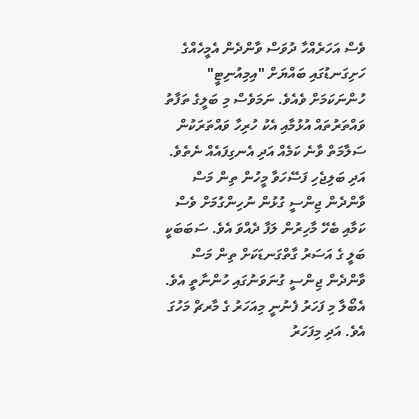ވެސް އަހަރެއްހާ ދުވަސް ވާންދެން އެމީހެއްގެ ހަށިގަނޑުގައި ބައްޔަށް "އިމިއުނިޓީ" ހުންނަކަމަށް ވެއެވެ. ނަމަވެސް މި ބަލީގެ ތަފާތު ވައްތަރުތައް އުޅުމާއި އެކު ހުރިހާ ވައްތަރަކުން ސަލާމަތް ވާނެ ކަމެއް އަދި އެނގިފައެއް ނެތެވެ. އަދި ބަލިޖެހި ފަސޭހަވާ މީހުން ތިން މަސް ވާންދެން ޖިންސީ ގުޅުން ނުހިންގުމަށް ވެސް ކަމާއި ބެހޭ މާހިރުން ލަފާ ދެއްވަ އެވެ. ސަބަބަކީ ބަލީ ގެ އަސަރު ގާތްގަނޑަކަށް ތިން މަސް ވާންދެން ޖިންސީ ގުނަވަނުގައި ހުންނާތީ އެވެ.
އެބޯލާ މި ފަހަރު ފެނުނީ މިއަހަރު ގެ މާރޗް މަހުގަ އެވެ. އަދި މިފަހަރު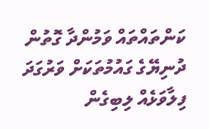ކަންތައްތައް ވަމުންދާ ގޮތުން ދުނިޔޭގެ ގައުމުތަކަށް ވަރުގަދަ ފިލާވަޅެއް ލިބިގެން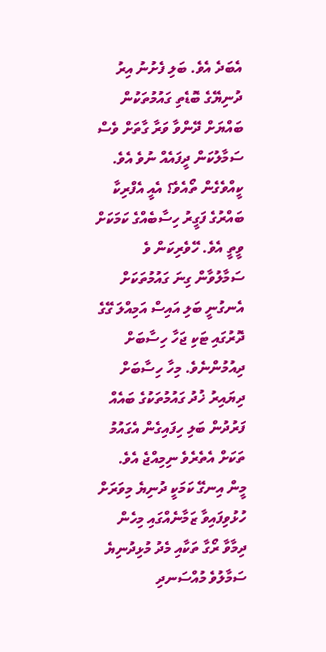އެބަދެ އެވެ. ބަލި ފެށުނު އިރު ދުނިޔޭގެ ބޮޑެތި ގައުމުތަކުން ބައްޔަށް ދޭންވާ ވަރާ ގާތަށް ވެސް ސަމާލުކަން ދީފައެއް ނުވެ އެވެ. ކީއްވެގެން ތޯއެވެ؟ އެއީ އެފްރިކާ ބައްރުގެ ފަގީރު ހިސާބެއްގެ ކަމަކަށް ވީތީ އެވެ. ހޭވެރިކަން ވެ ސަމާލުވާން ގިނަ ގައުމުތަކަށް އެނގުނީ ބަލި އައިސް އަމިއްލަ ގޭގެ ދޮރުގައި ޓަކި ޖަހާ ހިސާބަށް ދިއުމުންނެވެ. މިހާ ހިސާބަށް ދިޔައިރު ޚުދު ގައުމުތަކުގެ ބައެއް ފަރުދުން ބަލި ހިފައިގެން އެގައުމު ތަކަށް އެތެރެވެ ނިމިއްޖެ އެވެ. މީން އިނގޭ ކަމަކީ ދުނިޔެ މިވަރަށް ހުޅުވިފައިވާ ޒަމާނެއްގައި މިހެން ދިމާވާ ރޯގާ ތަކާއި މެދު މުޅިދުނިޔެ ސަމާލުވެ މުއްސަނދި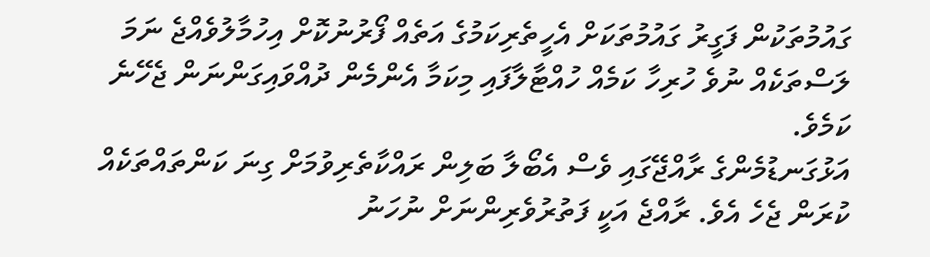ގައުމުތަކުން ފަގީރު ގައުމުތަކަށް އެހީތެރިކަމުގެ އަތެއް ފޯރުނުކޮށް އިހުމާލުވެއްޖެ ނަމަ ލަސްތަކެއް ނުވެ ހުރިހާ ކަމެއް ހުއްޓާލާފައި މިކަމާ އެންމެން ދުއްވައިގަންނަން ޖެހޭނެ ކަމެވެ.
އަޅުގަނޑުމެންގެ ރާއްޖޭގައި ވެސް އެބޯލާ ބަލިން ރައްކާތެރިވުމަށް ގިނަ ކަންތައްތަކެއް ކުރަން ޖެހެ އެވެ. ރާއްޖެ އަކީ ފަތުރުވެރިންނަށް ނުހަނު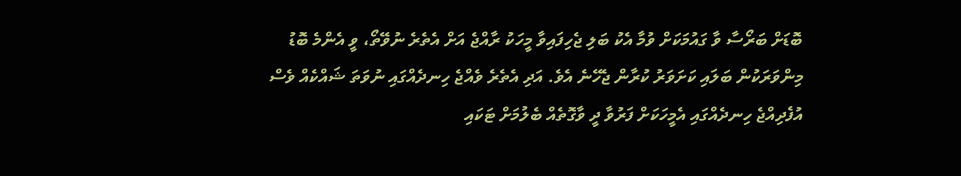ބޮޑަށް ބަރޯސާ ވާ ގައުމަކަށް ވުމާ އެކު ބަލި ޖެހިފައިވާ މީހަކު ރާއްޖެ އަށް އެތެރެ ނުވޭތޯ، ވީ އެންމެ ބޮޑު މިންވަރަކުން ބަލައި ކަށަވަރު ކުރާން ޖެހޭނެ އެވެ. އަދި އެތެރެ ވެއްޖެ ހިނދެއްގައި ނުވަތަ ޝައްކެއް ވެސް އުފެދިއްޖެ ހިނދެއްގައި އެމީހަކަށް ފަރުވާ ދީ ވާގޮތެއް ބެލުމަށް ޓަކައި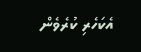އެކަހެރި ކުރެވެން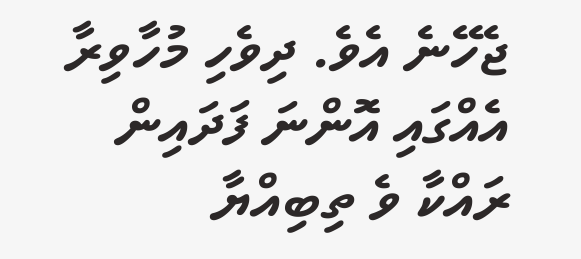ޖެހޭނެ އެވެ. ދިވެހި މުހާވިރާ އެއްގައި އޮންނަ ފަދައިން ރައްކާ ވެ ތިބިއްޔާ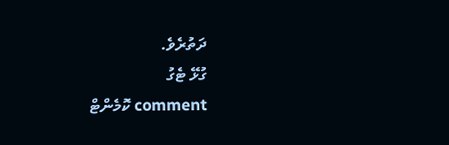ދަތުރެވެ.
ގުޅޭ ޓެގު
comment ކޮމެންޓް